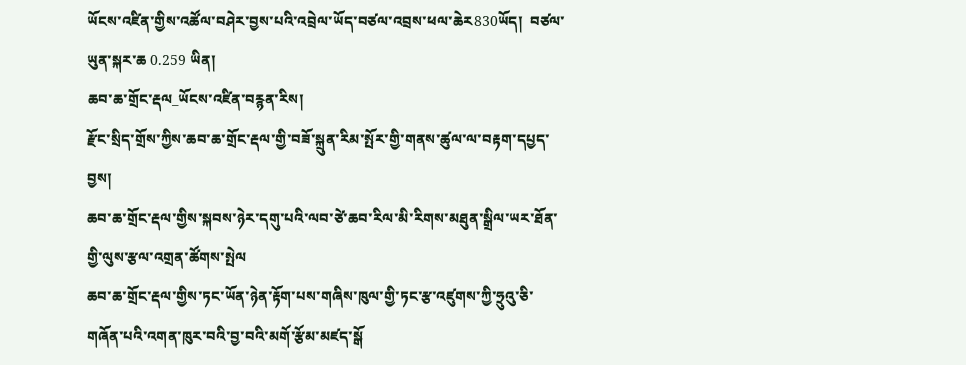ཡོངས་འཛིན་གྱིས་འཚོལ་བཤེར་བྱས་པའི་འབྲེལ་ཡོད་བཙལ་འབྲས་ཕལ་ཆེར830ཡོད།  བཙལ་ཡུན་སྐར་ཆ 0.259 ཡིན།
ཆབ་ཆ་གྲོང་རྡལ_ཡོངས་འཛིན་བརྙན་རིས།
རྫོང་སྲིད་གྲོས་ཀྱིས་ཆབ་ཆ་གྲོང་རྡལ་གྱི་བཟོ་སྐྲུན་རིམ་སྤོར་གྱི་གནས་ཚུལ་ལ་བརྟག་དཔྱད་བྱས།
ཆབ་ཆ་གྲོང་རྡལ་གྱིས་སྐབས་ཉེར་དགུ་པའི་ལབ་ཙེ་ཆབ་རིལ་མི་རིགས་མཐུན་སྒྲིལ་ཡར་ཐོན་གྱི་ལུས་རྩལ་འགྲན་ཚོགས་སྤེལ
ཆབ་ཆ་གྲོང་རྡལ་གྱིས་ཏང་ཡོན་ཉེན་རྟོག་པས་གཞིས་ཁུལ་གྱི་ཏང་རྩ་འཛུགས་ཀྱི་ཧྲུའུ་ཅི་གཞོན་པའི་འགན་ཁུར་བའི་བྱ་བའི་མགོ་རྩོམ་མཛད་སྒོ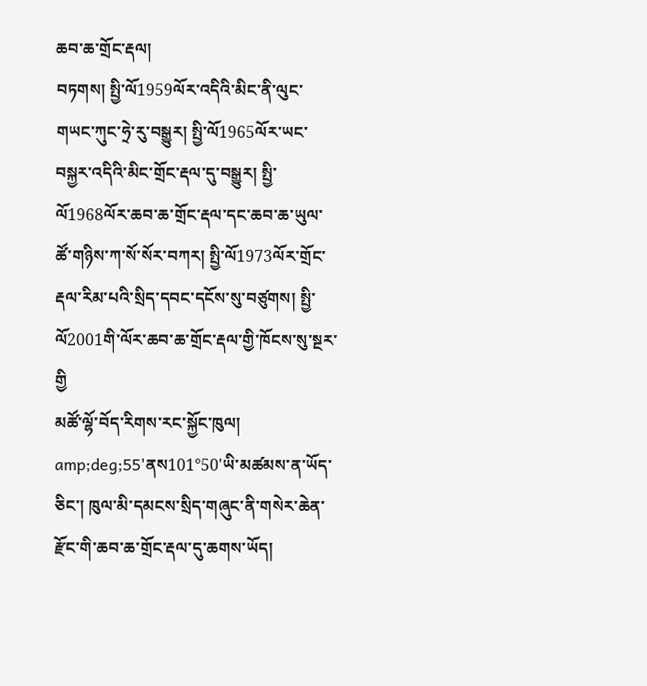ཆབ་ཆ་གྲོང་རྡལ།
བཏགས། སྤྱི་ལོ1959ལོར་འདིའི་མིང་ནི་ལུང་གཡང་ཀུང་ཧྲེ་རུ་བསྒྱུར། སྤྱི་ལོ1965ལོར་ཡང་བསྐྱར་འདིའི་མིང་གྲོང་རྡལ་དུ་བསྒྱུར། སྤྱི་ལོ1968ལོར་ཆབ་ཆ་གྲོང་རྡལ་དང་ཆབ་ཆ་ཡུལ་ཚོ་གཉིས་ཀ་སོ་སོར་བཀར། སྤྱི་ལོ1973ལོར་གྲོང་རྡལ་རིམ་པའི་སྲིད་དབང་དངོས་སུ་བཙུགས། སྤྱི་ལོ2001གི་ལོར་ཆབ་ཆ་གྲོང་རྡལ་གྱི་ཁོངས་སུ་སྔར་གྱི
མཚོ་ལྷོ་བོད་རིགས་རང་སྐྱོང་ཁུལ།
amp;deg;55'ནས101°50'ཡི་མཚམས་ན་ཡོད་ཅིང་། ཁུལ་མི་དམངས་སྲིད་གཞུང་ནི་གསེར་ཆེན་རྫོང་གི་ཆབ་ཆ་གྲོང་རྡལ་དུ་ཆགས་ཡོད།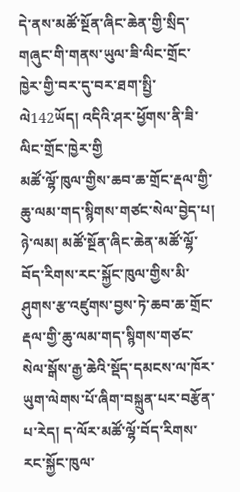དེ་ནས་མཚོ་སྔོན་ཞིང་ཆེན་གྱི་སྲིད་གཞུང་གི་གནས་ཡུལ་ཟི་ལིང་གྲོང་ཁྱེར་གྱི་བར་དུ་བར་ཐག་སྤྱི་ལེ142ཡོད། འདིའི་ཤར་ཕྱོགས་ནི་ཟི་ལིང་གྲོང་ཁྱེར་གྱི
མཚོ་ལྷོ་ཁུལ་གྱིས་ཆབ་ཆ་གྲོང་རྡལ་གྱི་ཆུ་ལམ་གད་སྙིགས་གཙང་སེལ་བྱེད་པ།
ཉེ་ལམ། མཚོ་སྔོན་ཞིང་ཆེན་མཚོ་ལྷོ་བོད་རིགས་རང་སྐྱོང་ཁུལ་གྱིས་མི་ཤུགས་རྩ་འཛུགས་བྱས་ཏེ་ཆབ་ཆ་གྲོང་རྡལ་གྱི་ཆུ་ལམ་གད་སྙིགས་གཙང་སེལ་སྒོས་རྒྱ་ཆེའི་སྡོད་དམངས་ལ་ཁོར་ཡུག་ལེགས་པོ་ཞིག་བསྐྲུན་པར་བརྩོན་པ་རེད། ད་ལོར་མཚོ་ལྷོ་བོད་རིགས་རང་སྐྱོང་ཁུལ་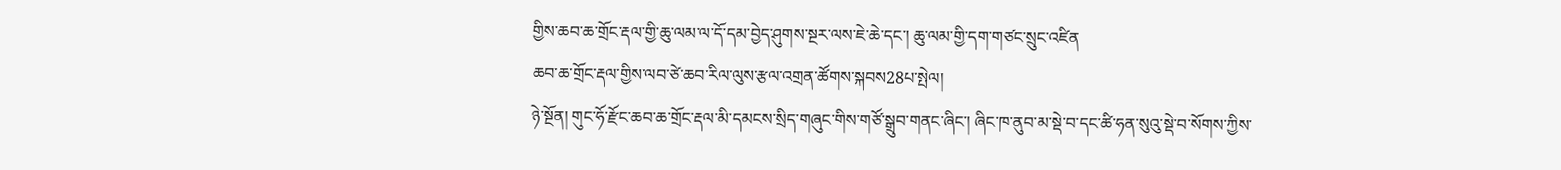གྱིས་ཆབ་ཆ་གྲོང་རྡལ་གྱི་ཆུ་ལམ་ལ་དོ་དམ་བྱེད་ཤུགས་སྔར་ལས་ཇེ་ཆེ་དང་། ཆུ་ལམ་གྱི་དག་གཙང་སྲུང་འཛིན
ཆབ་ཆ་གྲོང་རྡལ་གྱིས་ལབ་ཙེ་ཆབ་རིལ་ལུས་རྩལ་འགྲན་ཚོགས་སྐབས28པ་སྤེལ།
ཉེ་སྔོན། གུང་ཧོ་རྫོང་ཆབ་ཆ་གྲོང་རྡལ་མི་དམངས་སྲིད་གཞུང་གིས་གཙོ་སྒྲུབ་གནང་ཞིང་། ཞིང་ཁ་ནུབ་མ་སྡེ་བ་དང་ཚི་ཧན་སུའུ་སྡེ་བ་སོགས་ཀྱིས་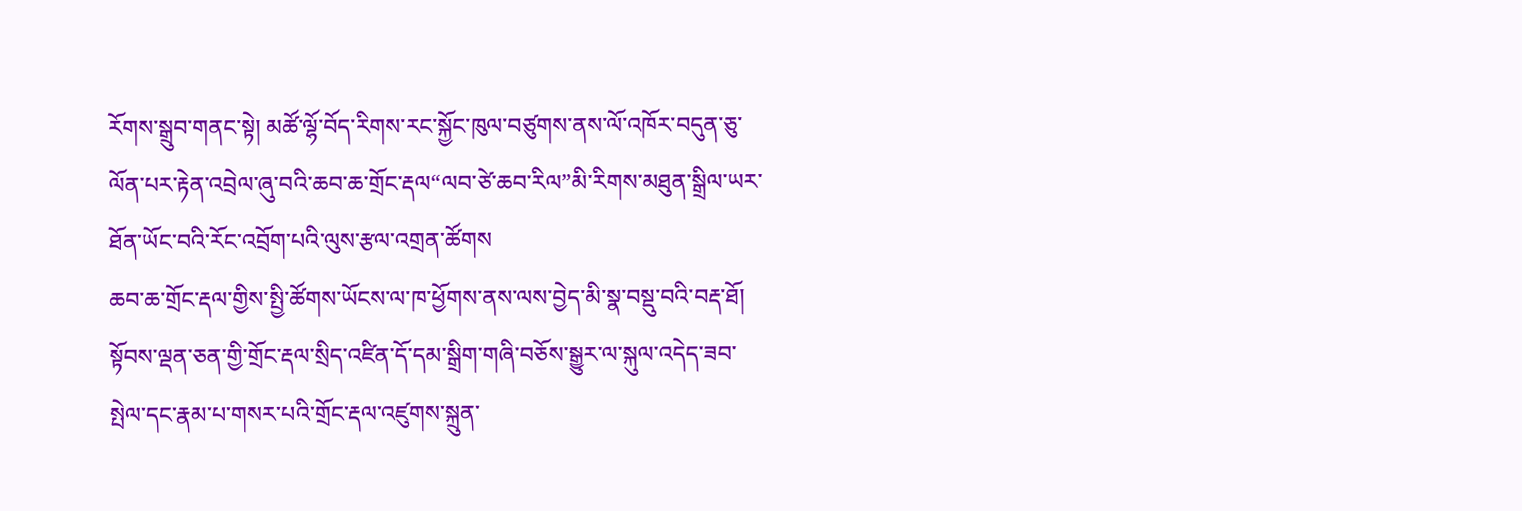རོགས་སྒྲུབ་གནང་སྟེ། མཚོ་ལྷོ་བོད་རིགས་རང་སྐྱོང་ཁུལ་བཙུགས་ནས་ལོ་འཁོར་བདུན་ཅུ་ལོན་པར་རྟེན་འབྲེལ་ཞུ་བའི་ཆབ་ཆ་གྲོང་རྡལ“ལབ་ཙེ་ཆབ་རིལ”མི་རིགས་མཐུན་སྒྲིལ་ཡར་ཐོན་ཡོང་བའི་རོང་འབྲོག་པའི་ལུས་རྩལ་འགྲན་ཚོགས
ཆབ་ཆ་གྲོང་རྡལ་གྱིས་སྤྱི་ཚོགས་ཡོངས་ལ་ཁ་ཕྱོགས་ནས་ལས་བྱེད་མི་སྣ་བསྡུ་བའི་བརྡ་ཐོ།
སྟོབས་ལྡན་ཅན་གྱི་གྲོང་རྡལ་སྲིད་འཛིན་དོ་དམ་སྒྲིག་གཞི་བཅོས་སྒྱུར་ལ་སྐུལ་འདེད་ཟབ་སྤེལ་དང་རྣམ་པ་གསར་པའི་གྲོང་རྡལ་འཛུགས་སྐྲུན་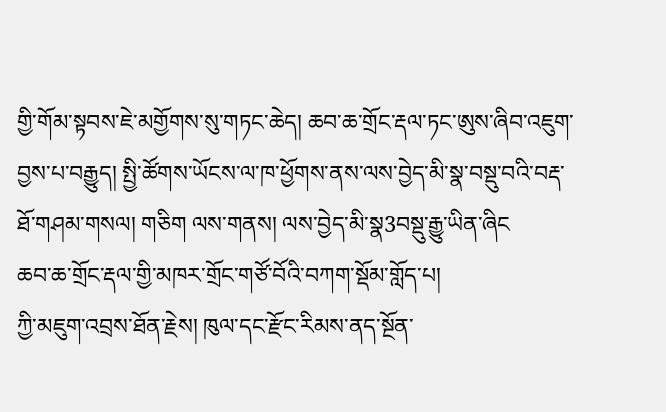གྱི་གོམ་སྟབས་ཇེ་མགྱོགས་སུ་གཏང་ཆེད། ཆབ་ཆ་གྲོང་རྡལ་ཏང་ཨུས་ཞིབ་འཇུག་བྱས་པ་བརྒྱུད། སྤྱི་ཚོགས་ཡོངས་ལ་ཁ་ཕྱོགས་ནས་ལས་བྱེད་མི་སྣ་བསྡུ་བའི་བརྡ་ཐོ་གཤམ་གསལ། གཅིག ལས་གནས། ལས་བྱེད་མི་སྣ3བསྡུ་རྒྱུ་ཡིན་ཞིང
ཆབ་ཆ་གྲོང་རྡལ་གྱི་མཁར་གྲོང་གཙོ་བོའི་བཀག་སྡོམ་གློད་པ།
ཀྱི་མཇུག་འབྲས་ཐོན་རྗེས། ཁུལ་དང་རྫོང་རིམས་ནད་སྔོན་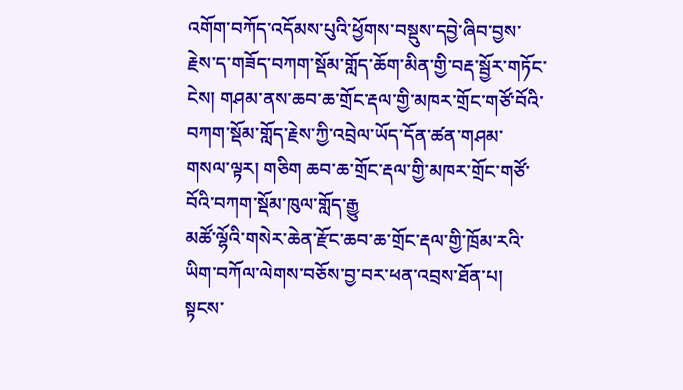འགོག་བཀོད་འདོམས་པུའི་ཕྱོགས་བསྡུས་དབྱེ་ཞིབ་བྱས་རྗེས་ད་གཟོད་བཀག་སྡོམ་གློད་ཆོག་མིན་གྱི་བརྡ་སྦྱོར་གཏོང་ངེས། གཤམ་ནས་ཆབ་ཆ་གྲོང་རྡལ་གྱི་མཁར་གྲོང་གཙོ་བོའི་བཀག་སྡོམ་གློད་རྗེས་ཀྱི་འབྲེལ་ཡོད་དོན་ཚན་གཤམ་གསལ་ལྟར། གཅིག ཆབ་ཆ་གྲོང་རྡལ་གྱི་མཁར་གྲོང་གཙོ་བོའི་བཀག་སྡོམ་ཁུལ་གློད་རྒྱུ
མཚོ་ལྷོའི་གསེར་ཆེན་རྫོང་ཆབ་ཆ་གྲོང་རྡལ་གྱི་ཁྲོམ་རའི་ཡིག་བཀོལ་ལེགས་བཅོས་བྱ་བར་ཕན་འབྲས་ཐོན་པ།
སྟངས་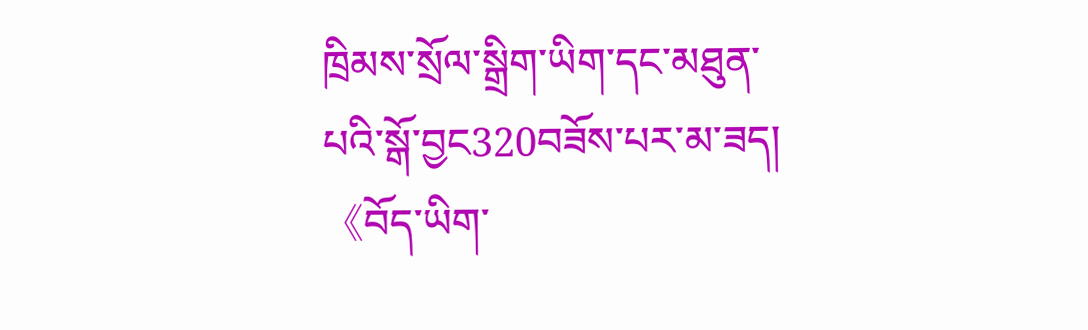ཁྲིམས་སྲོལ་སྒྲིག་ཡིག་དང་མཐུན་པའི་སྒོ་བྱང320བཟོས་པར་མ་ཟད། 《བོད་ཡིག་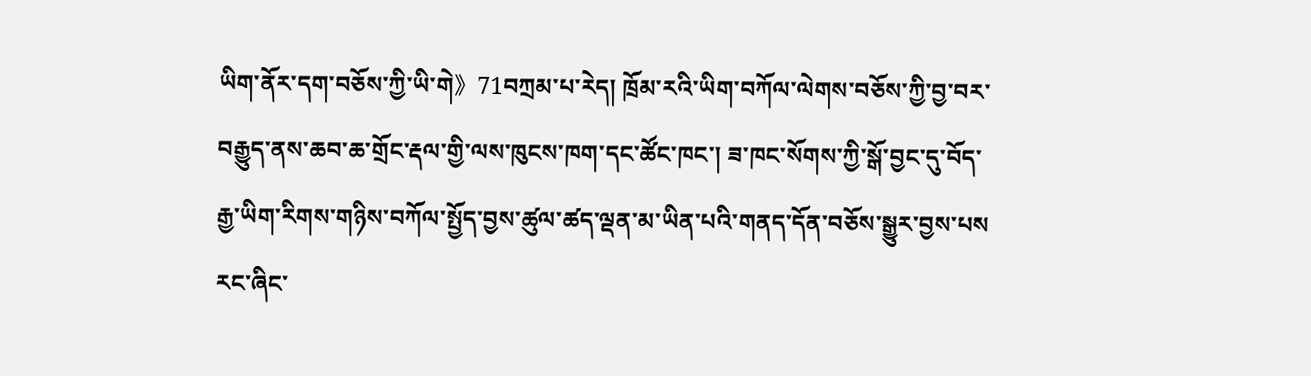ཡིག་ནོར་དག་བཅོས་ཀྱི་ཡི་གེ》71བཀྲམ་པ་རེད། ཁྲོམ་རའི་ཡིག་བཀོལ་ལེགས་བཅོས་ཀྱི་བྱ་བར་བརྒྱུད་ནས་ཆབ་ཆ་གྲོང་རྡལ་གྱི་ལས་ཁུངས་ཁག་དང་ཚོང་ཁང་། ཟ་ཁང་སོགས་ཀྱི་སྒོ་བྱང་དུ་བོད་རྒྱ་ཡིག་རིགས་གཉིས་བཀོལ་སྤྱོད་བྱས་ཚུལ་ཚད་ལྡན་མ་ཡིན་པའི་གནད་དོན་བཅོས་སྒྱུར་བྱས་པས
རང་ཞིང་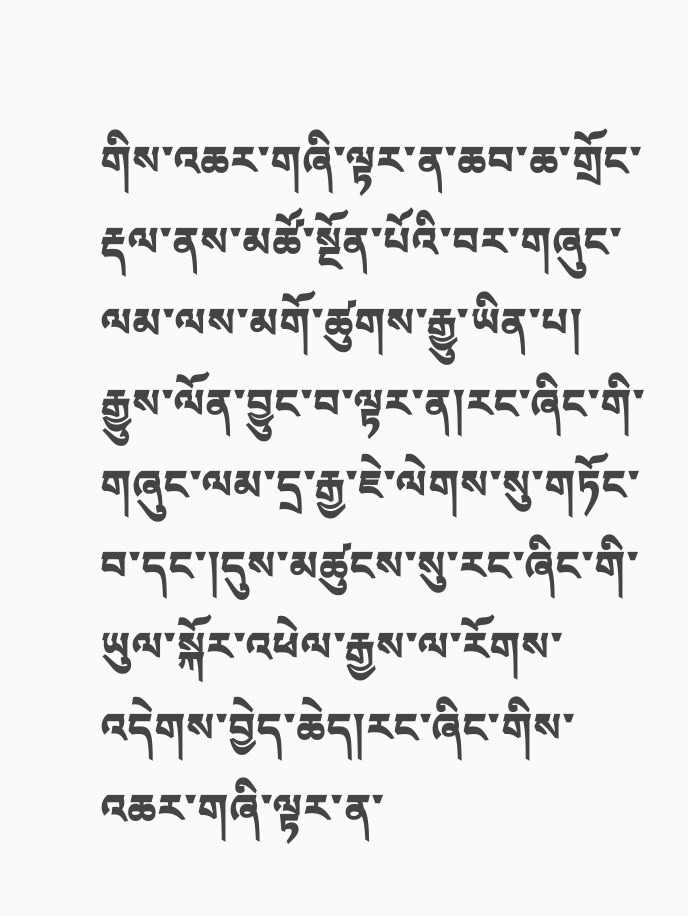གིས་འཆར་གཞི་ལྟར་ན་ཆབ་ཆ་གྲོང་རྡལ་ནས་མཚོ་སྔོན་པོའི་བར་གཞུང་ལམ་ལས་མགོ་ཚུགས་རྒྱུ་ཡིན་པ།
རྒྱུས་ལོན་བྱུང་བ་ལྟར་ན།རང་ཞིང་གི་གཞུང་ལམ་དྲ་རྒྱ་ཇེ་ལེགས་སུ་གཏོང་བ་དང་།དུས་མཚུངས་སུ་རང་ཞིང་གི་ཡུལ་སྐོར་འཕེལ་རྒྱས་ལ་རོགས་འདེགས་བྱེད་ཆེད།རང་ཞིང་གིས་འཆར་གཞི་ལྟར་ན་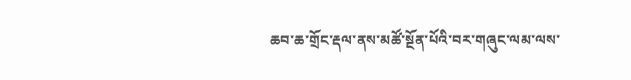ཆབ་ཆ་གྲོང་རྡལ་ནས་མཚོ་སྔོན་པོའི་བར་གཞུང་ལམ་ལས་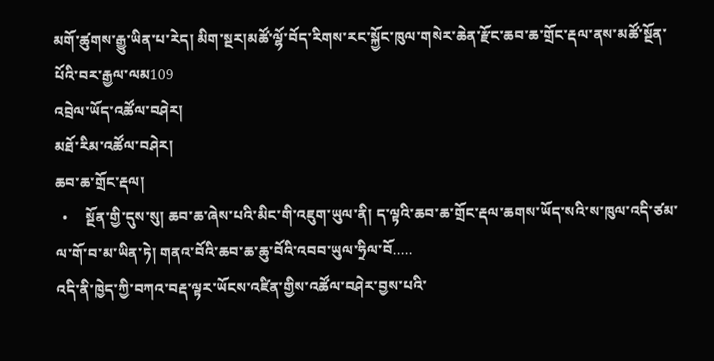མགོ་ཚུགས་རྒྱུ་ཡིན་པ་རེད། མིག་སྔར།མཚོ་ལྷོ་བོད་རིགས་རང་སྐྱོང་ཁུལ་གསེར་ཆེན་རྫོང་ཆབ་ཆ་གྲོང་རྡལ་ནས་མཚོ་སྔོན་པོའི་བར་རྒྱལ་ལམ109
འབྲེལ་ཡོད་འཚོལ་བཤེར།
མཐོ་རིམ་འཚོལ་བཤེར།
ཆབ་ཆ་གྲོང་རྡལ།
  •     སྔོན་གྱི་དུས་སུ། ཆབ་ཆ་ཞེས་པའི་མིང་གི་འཇུག་ཡུལ་ནི། ད་ལྟའི་ཆབ་ཆ་གྲོང་རྡལ་ཆགས་ཡོད་སའི་ས་ཁུལ་འདི་ཙམ་ལ་གོ་བ་མ་ཡིན་ཏེ། གནའ་བོའི་ཆབ་ཆ་ཆུ་བོའི་འབབ་ཡུལ་ཧྲིལ་བོ.....
འདི་ནི་ཁྱེད་ཀྱི་བཀའ་བརྡ་ལྟར་ཡོངས་འཛིན་གྱིས་འཚོལ་བཤེར་བྱས་པའི་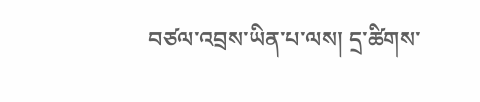བཙལ་འབྲས་ཡིན་པ་ལས། དྲ་ཚིགས་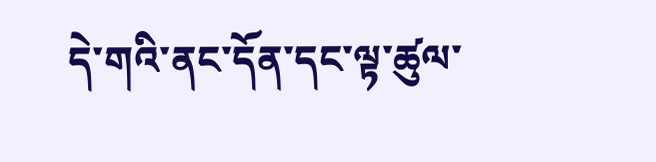དེ་གའི་ནང་དོན་དང་ལྟ་ཚུལ་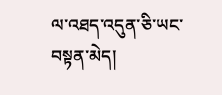ལ་འཐད་འདུན་ཅི་ཡང་བསྟན་མེད།